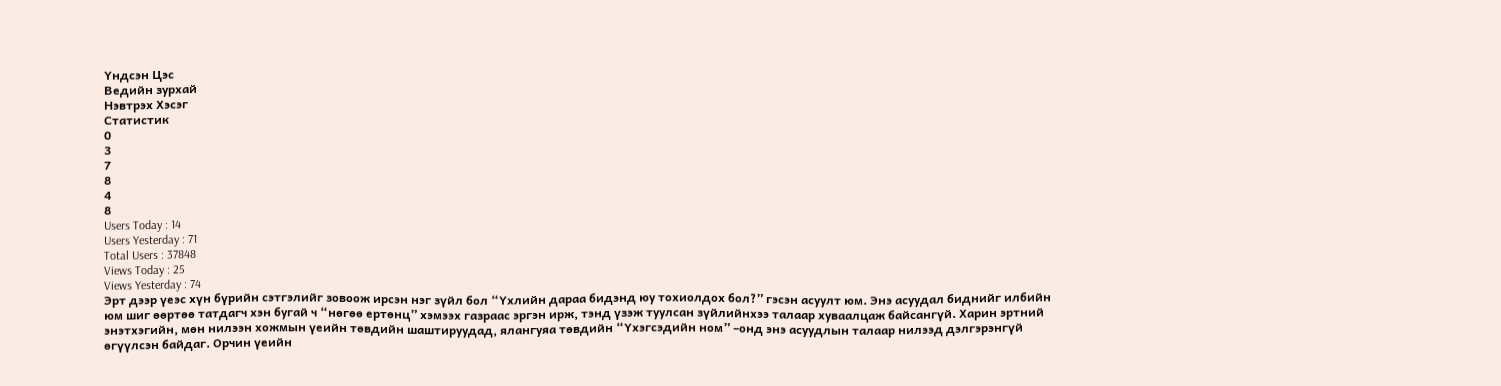Үндсэн Цэс
Ведийн зурхай
Нэвтрэх Хэсэг
Статистик
0
3
7
8
4
8
Users Today : 14
Users Yesterday : 71
Total Users : 37848
Views Today : 25
Views Yesterday : 74
Эрт дээр үеэс хүн бүрийн сэтгэлийг зовоож ирсэн нэг зүйл бол “Үхлийн дараа бидэнд юу тохиолдох бол?” гэсэн асуулт юм. Энэ асуудал биднийг илбийн юм шиг өөртөө татдагч хэн бугай ч “нөгөө ертөнц” хэмээх газраас эргэн ирж, тэнд үзэж туулсан зүйлийнхээ талаар хуваалцаж байсангүй. Харин эртний энэтхэгийн, мөн нилээн хожмын үеийн төвдийн шаштируудад, ялангуяа төвдийн “Үхэгсэдийн ном” –онд энэ асуудлын талаар нилээд дэлгэрэнгүй өгүүлсэн байдаг. Орчин үеийн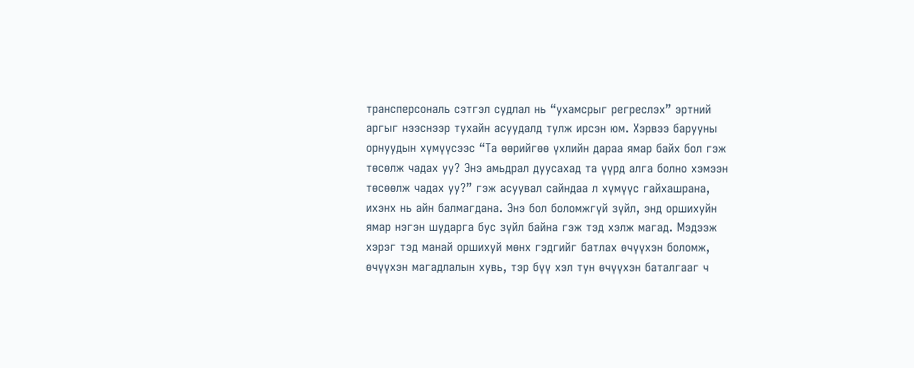трансперсональ сэтгэл судлал нь “ухамсрыг регреслэх” эртний аргыг нээснээр тухайн асуудалд тулж ирсэн юм. Хэрвээ барууны орнуудын хүмүүсээс “Та өөрийгөө үхлийн дараа ямар байх бол гэж төсөлж чадах уу? Энэ амьдрал дуусахад та үүрд алга болно хэмээн төсөөлж чадах уу?” гэж асуувал сайндаа л хүмүүс гайхашрана, ихэнх нь айн балмагдана. Энэ бол боломжгүй зүйл, энд оршихуйн ямар нэгэн шударга бус зүйл байна гэж тэд хэлж магад. Мэдээж хэрэг тэд манай оршихуй мөнх гэдгийг батлах өчүүхэн боломж, өчүүхэн магадлалын хувь, тэр бүү хэл тун өчүүхэн баталгааг ч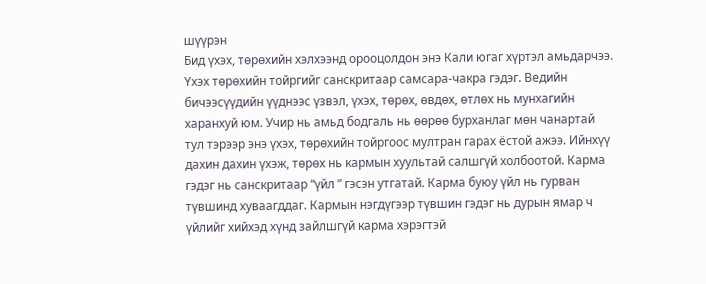шүүрэн
Бид үхэх, төрөхийн хэлхээнд орооцолдон энэ Кали югаг хүртэл амьдарчээ. Үхэх төрөхийн тойргийг санскритаар самсара-чакра гэдэг. Ведийн бичээсүүдийн үүднээс үзвэл, үхэх, төрөх, өвдөх, өтлөх нь мунхагийн харанхуй юм. Учир нь амьд бодгаль нь өөрөө бурханлаг мөн чанартай тул тэрээр энэ үхэх, төрөхийн тойргоос мултран гарах ёстой ажээ. Ийнхүү дахин дахин үхэж, төрөх нь кармын хуультай салшгүй холбоотой. Карма гэдэг нь санскритаар “үйл ” гэсэн утгатай. Карма буюу үйл нь гурван түвшинд хуваагддаг. Кармын нэгдүгээр түвшин гэдэг нь дурын ямар ч үйлийг хийхэд хүнд зайлшгүй карма хэрэгтэй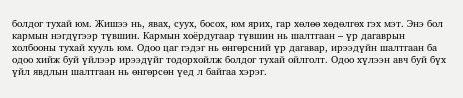болдог тухай юм. Жишээ нь, явах, суух, босох, юм ярих, гар хөлөө хөдөлгөх гэх мэт. Энэ бол кармын нэгдүгээр түвшин. Кармын хоёрдугаар түвшин нь шалтгаан – үр дагаврын холбооны тухай хууль юм. Одоо цаг гэдэг нь өнгөрсний үр дагавар, ирээдүйн шалтгаан ба одоо хийж буй үйлээр ирээдүйг тодорхойлж болдог тухай ойлголт. Одоо хүлээн авч буй бүх үйл явдлын шалтгаан нь өнгөрсөн үед л байгаа хэрэг.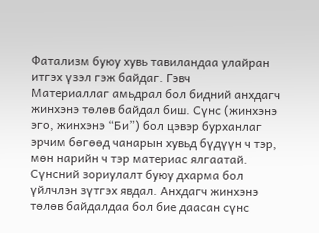Фатализм буюу хувь тавиландаа улайран итгэх үзэл гэж байдаг. Гэвч
Материаллаг амьдрал бол бидний анхдагч жинхэнэ төлөв байдал биш. Сүнс (жинхэнэ эго, жинхэнэ “Би”) бол цэвэр бурханлаг эрчим бөгөөд чанарын хувьд бүдүүн ч тэр, мөн нарийн ч тэр материас ялгаатай. Сүнсний зориулалт буюу дхарма бол үйлчлэн зүтгэх явдал. Анхдагч жинхэнэ төлөв байдалдаа бол бие даасан сүнс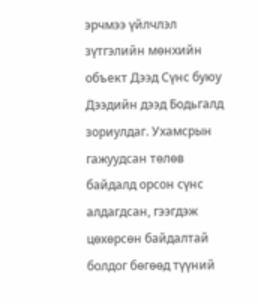эрчмээ үйлчлэл зүтгэлийн мөнхийн объект Дээд Сүнс буюу Дээдийн дээд Бодьгалд зориулдаг. Ухамсрын гажуудсан төлөв байдалд орсон сүнс алдагдсан, гээгдэж цөхөрсөн байдалтай болдог бөгөөд түүний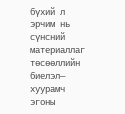бүхий л эрчим нь сүнсний материаллаг төсөөллийн биелэл— хуурамч эгоны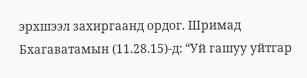эрхшээл захиргаанд ордог. Шримад Бхагаватамын (11.28.15)-д: “Уй гашуу уйтгар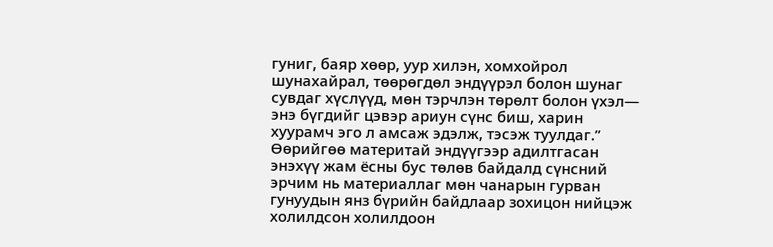гуниг, баяр хөөр, уур хилэн, хомхойрол шунахайрал, төөрөгдөл эндүүрэл болон шунаг сувдаг хүслүүд, мөн тэрчлэн төрөлт болон үхэл— энэ бүгдийг цэвэр ариун сүнс биш, харин хуурамч эго л амсаж эдэлж, тэсэж туулдаг.” Өөрийгөө материтай эндүүгээр адилтгасан энэхүү жам ёсны бус төлөв байдалд сүнсний эрчим нь материаллаг мөн чанарын гурван гунуудын янз бүрийн байдлаар зохицон нийцэж холилдсон холилдоон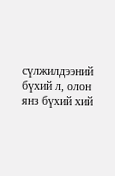сүлжилдээний бүхий л, олон янз бүхий хий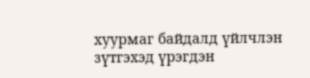хуурмаг байдалд үйлчлэн зүтгэхэд үрэгдэн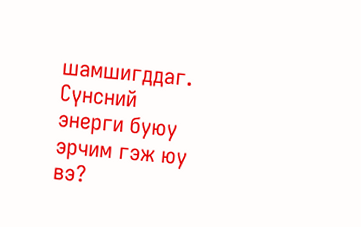шамшигддаг. Сүнсний энерги буюу эрчим гэж юу вэ?